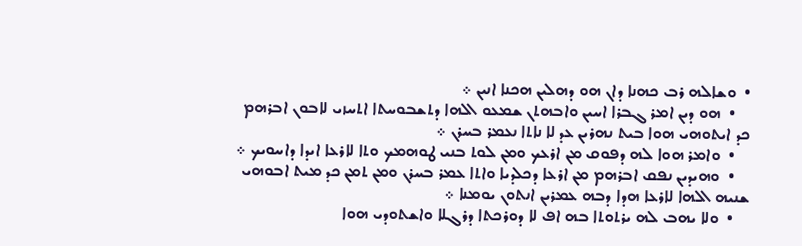•  ܘܫܐܠܗ ܪܒ ܟܗܢܐ ܕܐܢ ܗܘ ܕܗܠܝܢ ܗܟܢܐ ܐܢܝܢ ܀
    •  ܗܘ ܕܝܢ ܐܡܪ ܓܒܪܐ ܐܚܝܢ ܘܐܒܗܬܢ ܫܡܥܘ ܐܠܗܐ ܕܬܫܒܘܚܬܐ ܐܬܚܙܝ ܠܐܒܘܢ ܐܒܪܗܡ ܟܕ ܐܝܬܘܗܝ ܗܘܐ ܒܝܬ ܢܗܪܝܢ ܥܕ ܠܐ ܢܐܬܐ ܢܥܡܪ ܒܚܪܢ ܀
    •  ܘܐܡܪ ܗܘܐ ܠܗ ܕܦܘܩ ܡܢ ܐܪܥܟ ܘܡܢ ܠܘܬ ܒܢܝ ܛܘܗܡܟ ܘܬܐ ܠܐܪܥܐ ܐܝܕܐ ܕܐܚܘܝܟ ܀
    •  ܘܗܝܕܝܢ ܢܦܩ ܐܒܪܗܡ ܡܢ ܐܪܥܐ ܕܟܠܕܝܐ ܘܐܬܐ ܥܡܪ ܒܚܪܢ ܘܡܢ ܬܡܢ ܟܕ ܡܝܬ ܐܒܘܗܝ ܫܢܝܗ ܐܠܗܐ ܠܐܪܥܐ ܗܕܐ ܕܒܗ ܥܡܪܝܢ ܐܢܬܘܢ ܝܘܡܢܐ ܀
    •  ܘܠܐ ܝܗܒ ܠܗ ܝܪܬܘܬܐ ܒܗ ܐܦ ܠܐ ܕܘܪܟܬܐ ܕܪܓܠܐ ܘܐܫܬܘܕܝ ܗܘܐ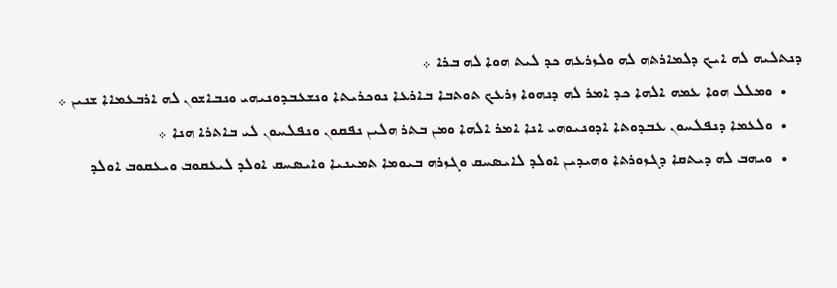ܕܢܬܠܝܗ ܠܗ ܐܝܟ ܕܠܡܐܪܬܗ ܠܗ ܘܠܙܪܥܗ ܟܕ ܠܝܬ ܗܘܐ ܠܗ ܒܪܐ ܀
    •  ܘܡܠܠ ܗܘܐ ܥܡܗ ܐܠܗܐ ܟܕ ܐܡܪ ܠܗ ܕܢܗܘܐ ܙܪܥܟ ܬܘܬܒܐ ܒܐܪܥܐ ܢܘܟܪܝܬܐ ܘܢܫܥܒܕܘܢܝܗܝ ܘܢܒܐܫܘܢ ܠܗ ܐܪܒܥܡܐܐ ܫܢܝܢ ܀
    •  ܘܠܥܡܐ ܕܢܦܠܚܘܢ ܥܒܕܘܬܐ ܐܕܘܢܝܘܗܝ ܐܢܐ ܐܡܪ ܐܠܗܐ ܘܡܢ ܒܬܪ ܗܠܝܢ ܢܦܩܘܢ ܘܢܦܠܚܘܢ ܠܝ ܒܐܬܪܐ ܗܢܐ ܀
    •  ܘܝܗܒ ܠܗ ܕܝܬܩܐ ܕܓܙܘܪܬܐ ܘܗܝܕܝܢ ܐܘܠܕ ܠܐܝܤܚܩ ܘܓܙܪܗ ܒܝܘܡܐ ܬܡܝܢܝܐ ܘܐܝܤܚܩ ܐܘܠܕ ܠܝܥܩܘܒ ܘܝܥܩܘܒ ܐܘܠܕ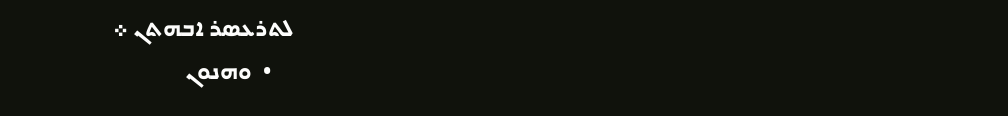ܠܬܪܥܤܪ ܐܒܗܬܢ ܀
    •  ܘܗܢܘܢ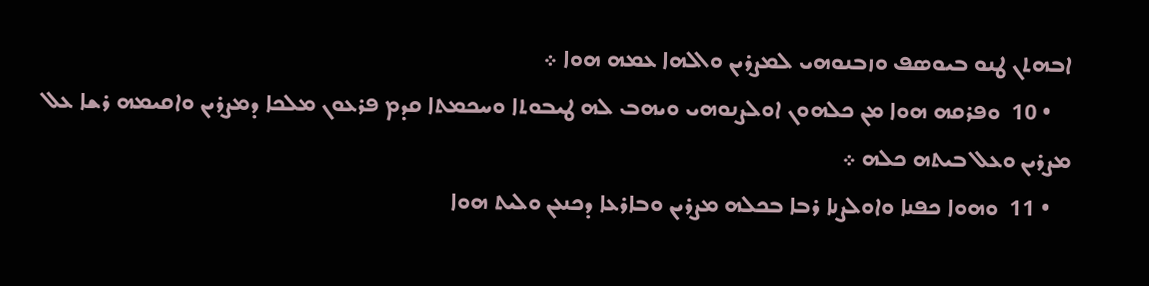ܐܒܗܬܢ ܛܢܘ ܒܝܘܤܦ ܘܙܒܢܘܗܝ ܠܡܨܪܝܢ ܘܐܠܗܐ ܥܡܗ ܗܘܐ ܀
    • 10  ܘܦܪܩܗ ܗܘܐ ܡܢ ܟܠܗܘܢ ܐܘܠܨܢܘܗܝ ܘܝܗܒ ܠܗ ܛܝܒܘܬܐ ܘܚܟܡܬܐ ܩܕܡ ܦܪܥܘܢ ܡܠܟܐ ܕܡܨܪܝܢ ܘܐܩܝܡܗ ܪܫܐ ܥܠ ܡܨܪܝܢ ܘܥܠ ܒܝܬܗ ܟܠܗ ܀
    • 11  ܘܗܘܐ ܟܦܢܐ ܘܐܘܠܨܢܐ ܪܒܐ ܒܟܠܗ ܡܨܪܝܢ ܘܒܐܪܥܐ ܕܟܢܥܢ ܘܠܝܬ ܗܘܐ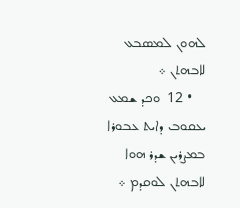ܠܗܘܢ ܠܡܤܒܥ ܠܐܒܗܬܢ ܀
    • 12  ܘܟܕ ܫܡܥ ܝܥܩܘܒ ܕܐܝܬ ܥܒܘܪܐ ܒܡܨܪܝܢ ܫܕܪ ܗܘܐ ܠܐܒܗܬܢ ܠܘܩܕܡ ܀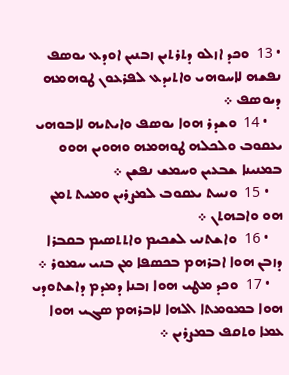• 13  ܘܟܕ ܐܙܠܘ ܕܬܪܬܝܢ ܙܒܢܝܢ ܐܘܕܥ ܝܘܤܦ ܢܦܫܗ ܠܐܚܘܗܝ ܘܐܬܝܕܥ ܠܦܪܥܘܢ ܛܘܗܡܗ ܕܝܘܤܦ ܀
    • 14  ܘܫܕܪ ܗܘܐ ܝܘܤܦ ܘܐܝܬܝܗ ܠܐܒܘܗܝ ܝܥܩܘܒ ܘܠܟܠܗ ܛܘܗܡܗ ܘܗܘܝܢ ܗܘܘ ܒܡܢܝܢܐ ܫܒܥܝܢ ܘܚܡܫ ܢܦܫܢ ܀
    • 15  ܘܢܚܬ ܝܥܩܘܒ ܠܡܨܪܝܢ ܘܡܝܬ ܬܡܢ ܗܘ ܘܐܒܗܬܢ ܀
    • 16  ܘܐܫܬܢܝ ܠܫܟܝܡ ܘܐܬܬܤܝܡ ܒܩܒܪܐ ܕܙܒܢ ܗܘܐ ܐܒܪܗܡ ܒܟܤܦܐ ܡܢ ܒܢܝ ܚܡܘܪ ܀
    • 17  ܘܟܕ ܡܛܝ ܗܘܐ ܙܒܢܐ ܕܡܕܡ ܕܐܫܬܘܕܝ ܗܘܐ ܒܡܘܡܬܐ ܐܠܗܐ ܠܐܒܪܗܡ ܤܓܝ ܗܘܐ ܥܡܐ ܘܬܩܦ ܒܡܨܪܝܢ ܀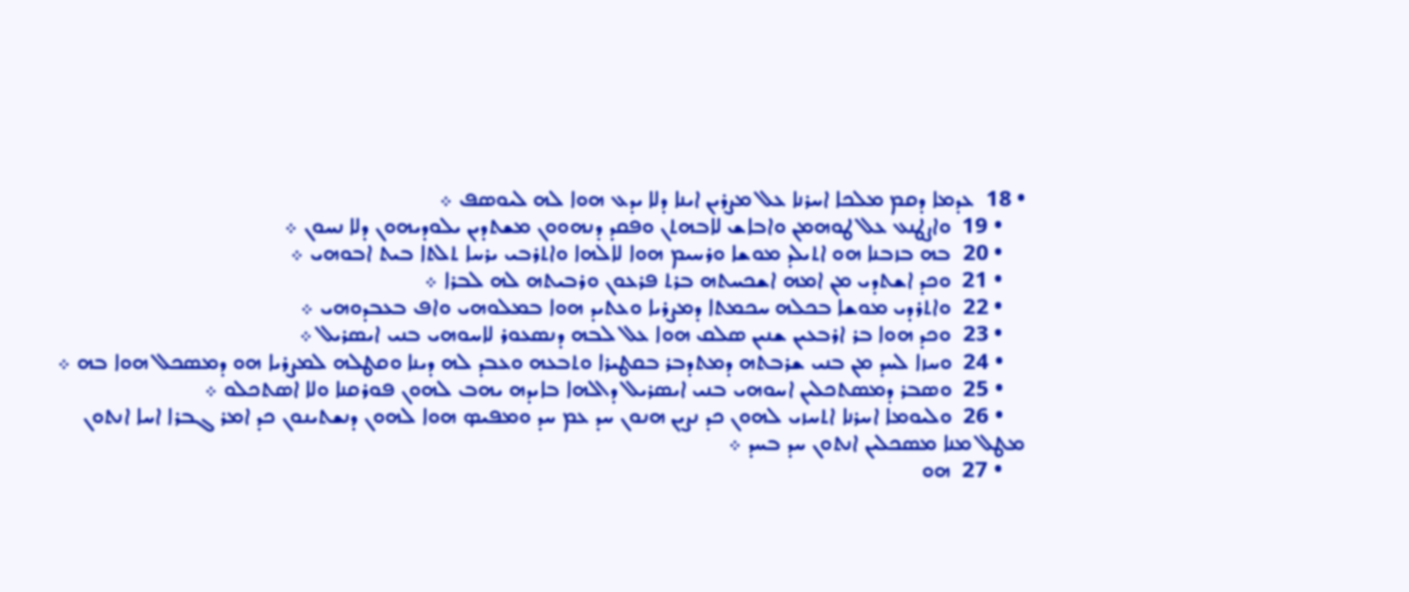• 18  ܥܕܡܐ ܕܩܡ ܡܠܟܐ ܐܚܪܢܐ ܥܠ ܡܨܪܝܢ ܐܝܢܐ ܕܠܐ ܝܕܥ ܗܘܐ ܠܗ ܠܝܘܤܦ ܀
    • 19  ܘܐܨܛܢܥ ܥܠ ܛܘܗܡܢ ܘܐܒܐܫ ܠܐܒܗܬܢ ܘܦܩܕ ܕܢܗܘܘܢ ܡܫܬܕܝܢ ܝܠܘܕܝܗܘܢ ܕܠܐ ܢܚܘܢ ܀
    • 20  ܒܗ ܒܙܒܢܐ ܗܘ ܐܬܝܠܕ ܡܘܫܐ ܘܪܚܝܡ ܗܘܐ ܠܐܠܗܐ ܘܐܬܪܒܝ ܝܪܚܐ ܬܠܬܐ ܒܝܬ ܐܒܘܗܝ ܀
    • 21  ܘܟܕ ܐܫܬܕܝ ܡܢ ܐܡܗ ܐܫܟܚܬܗ ܒܪܬ ܦܪܥܘܢ ܘܪܒܝܬܗ ܠܗ ܠܒܪܐ ܀
    • 22  ܘܐܬܪܕܝ ܡܘܫܐ ܒܟܠܗ ܚܟܡܬܐ ܕܡܨܪܝܐ ܘܥܬܝܕ ܗܘܐ ܒܡܠܘܗܝ ܘܐܦ ܒܥܒܕܘܗܝ ܀
    • 23  ܘܟܕ ܗܘܐ ܒܪ ܐܪܒܥܝܢ ܫܢܝܢ ܤܠܩ ܗܘܐ ܥܠ ܠܒܗ ܕܢܤܥܘܪ ܠܐܚܘܗܝ ܒܢܝ ܐܝܤܪܝܠ ܀
    • 24  ܘܚܙܐ ܠܚܕ ܡܢ ܒܢܝ ܫܪܒܬܗ ܕܡܬܕܒܪ ܒܩܛܝܪܐ ܘܬܒܥܗ ܘܥܒܕ ܠܗ ܕܝܢܐ ܘܩܛܠܗ ܠܡܨܪܝܐ ܗܘ ܕܡܤܟܠ ܗܘܐ ܒܗ ܀
    • 25  ܘܤܒܪ ܕܡܤܬܟܠܝܢ ܐܚܘܗܝ ܒܢܝ ܐܝܤܪܝܠ ܕܐܠܗܐ ܒܐܝܕܗ ܝܗܒ ܠܗܘܢ ܦܘܪܩܢܐ ܘܠܐ ܐܤܬܟܠܘ ܀
    • 26  ܘܠܝܘܡܐ ܐܚܪܢܐ ܐܬܚܙܝ ܠܗܘܢ ܟܕ ܢܨܝܢ ܗܢܘܢ ܚܕ ܥܡ ܚܕ ܘܡܦܝܤ ܗܘܐ ܠܗܘܢ ܕܢܫܬܝܢܘܢ ܟܕ ܐܡܪ ܓܒܪܐ ܐܚܐ ܐܢܬܘܢ ܡܛܠ ܡܢܐ ܡܤܟܠܝܢ ܐܢܬܘܢ ܚܕ ܒܚܕ ܀
    • 27  ܗܘ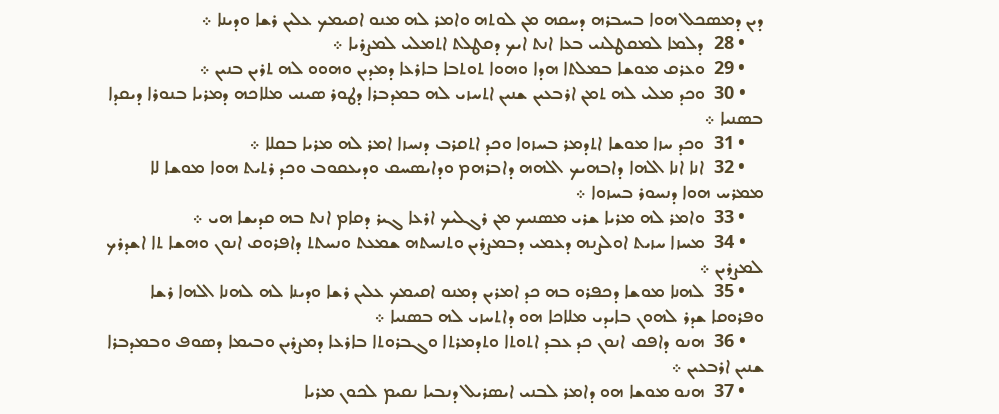ܕܝܢ ܕܡܤܟܠ ܗܘܐ ܒܚܒܪܗ ܕܚܩܗ ܡܢ ܠܘܬܗ ܘܐܡܪ ܠܗ ܡܢܘ ܐܩܝܡܟ ܥܠܝܢ ܪܫܐ ܘܕܝܢܐ ܀
    • 28  ܕܠܡܐ ܠܡܩܛܠܢܝ ܒܥܐ ܐܢܬ ܐܝܟ ܕܩܛܠܬ ܐܬܡܠܝ ܠܡܨܪܝܐ ܀
    • 29  ܘܥܪܩ ܡܘܫܐ ܒܡܠܬܐ ܗܕܐ ܘܗܘܐ ܬܘܬܒܐ ܒܐܪܥܐ ܕܡܕܝܢ ܘܗܘܘ ܠܗ ܬܪܝܢ ܒܢܝܢ ܀
    • 30  ܘܟܕ ܡܠܝ ܠܗ ܬܡܢ ܐܪܒܥܝܢ ܫܢܝܢ ܐܬܚܙܝ ܠܗ ܒܡܕܒܪܐ ܕܛܘܪ ܤܝܢܝ ܡܠܐܟܗ ܕܡܪܝܐ ܒܢܘܪܐ ܕܝܩܕܐ ܒܤܢܝܐ ܀
    • 31  ܘܟܕ ܚܙܐ ܡܘܫܐ ܐܬܕܡܪ ܒܚܙܘܐ ܘܟܕ ܐܬܩܪܒ ܕܢܚܙܐ ܐܡܪ ܠܗ ܡܪܝܐ ܒܩܠܐ ܀
    • 32  ܐܢܐ ܐܢܐ ܐܠܗܐ ܕܐܒܗܝܟ ܐܠܗܗ ܕܐܒܪܗܡ ܘܕܐܝܤܚܩ ܘܕܝܥܩܘܒ ܘܟܕ ܪܬܝܬ ܗܘܐ ܡܘܫܐ ܠܐ ܡܡܪܚ ܗܘܐ ܕܢܚܘܪ ܒܚܙܘܐ ܀
    • 33  ܘܐܡܪ ܠܗ ܡܪܝܐ ܫܪܝ ܡܤܢܝܟ ܡܢ ܪܓܠܝܟ ܐܪܥܐ ܓܝܪ ܕܩܐܡ ܐܢܬ ܒܗ ܩܕܝܫܐ ܗܝ ܀
    • 34  ܡܚܙܐ ܚܙܝܬ ܐܘܠܨܢܗ ܕܥܡܝ ܕܒܡܨܪܝܢ ܘܬܢܚܬܗ ܫܡܥܬ ܘܢܚܬܬ ܕܐܦܪܘܩ ܐܢܘܢ ܘܗܫܐ ܬܐ ܐܫܕܪܟ ܠܡܨܪܝܢ ܀
    • 35  ܠܗܢܐ ܡܘܫܐ ܕܟܦܪܘ ܒܗ ܟܕ ܐܡܪܝܢ ܕܡܢܘ ܐܩܝܡܟ ܥܠܝܢ ܪܫܐ ܘܕܝܢܐ ܠܗ ܠܗܢܐ ܐܠܗܐ ܪܫܐ ܘܦܪܘܩܐ ܫܕܪ ܠܗܘܢ ܒܐܝܕܝ ܡܠܐܟܐ ܗܘ ܕܐܬܚܙܝ ܠܗ ܒܤܢܝܐ ܀
    • 36  ܗܢܘ ܕܐܦܩ ܐܢܘܢ ܟܕ ܥܒܕ ܐܬܘܬܐ ܘܬܕܡܪܬܐ ܘܓܒܪܘܬܐ ܒܐܪܥܐ ܕܡܨܪܝܢ ܘܒܝܡܐ ܕܤܘܦ ܘܒܡܕܒܪܐ ܫܢܝܢ ܐܪܒܥܝܢ ܀
    • 37  ܗܢܘ ܡܘܫܐ ܗܘ ܕܐܡܪ ܠܒܢܝ ܐܝܤܪܝܠ ܕܢܒܝܐ ܢܩܝܡ ܠܟܘܢ ܡܪܝܐ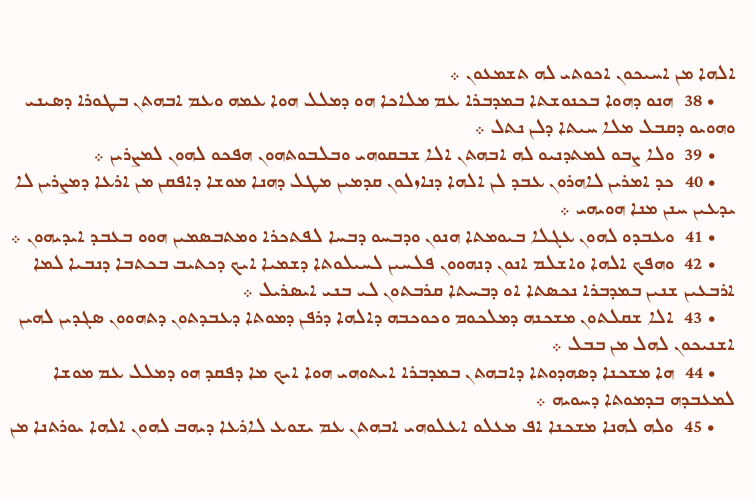ܐܠܗܐ ܡܢ ܐܚܝܟܘܢ ܐܟܘܬܝ ܠܗ ܬܫܡܥܘܢ ܀
    • 38  ܗܢܘ ܕܗܘܐ ܒܟܢܘܫܬܐ ܒܡܕܒܪܐ ܥܡ ܡܠܐܟܐ ܗܘ ܕܡܠܠ ܗܘܐ ܥܡܗ ܘܥܡ ܐܒܗܬܢ ܒܛܘܪܐ ܕܤܝܢܝ ܘܗܘܝܘ ܕܩܒܠ ܡܠܐ ܚܝܬܐ ܕܠܢ ܢܬܠ ܀
    • 39  ܘܠܐ ܨܒܘ ܠܡܬܕܢܝܘ ܠܗ ܐܒܗܬܢ ܐܠܐ ܫܒܩܘܗܝ ܘܒܠܒܘܬܗܘܢ ܗܦܟܘ ܠܗܘܢ ܠܡܨܪܝܢ ܀
    • 40  ܟܕ ܐܡܪܝܢ ܠܐܗܪܘܢ ܥܒܕ ܠܢ ܐܠܗܐ ܕܢܐܙܠܘܢ ܩܕܡܝܢ ܡܛܠ ܕܗܢܐ ܡܘܫܐ ܕܐܦܩܢ ܡܢ ܐܪܥܐ ܕܡܨܪܝܢ ܠܐ ܝܕܥܝܢ ܚܢܢ ܡܢܐ ܗܘܝܗܝ ܀
    • 41  ܘܥܒܕܘ ܠܗܘܢ ܥܓܠܐ ܒܝܘܡܬܐ ܗܢܘܢ ܘܕܒܚܘ ܕܒܚܐ ܠܦܬܟܪܐ ܘܡܬܒܤܡܝܢ ܗܘܘ ܒܥܒܕ ܐܝܕܝܗܘܢ ܀
    • 42  ܘܗܦܟ ܐܠܗܐ ܘܐܫܠܡ ܐܢܘܢ ܕܢܗܘܘܢ ܦܠܚܝܢ ܠܚܝܠܘܬܐ ܕܫܡܝܐ ܐܝܟ ܕܟܬܝܒ ܒܟܬܒܐ ܕܢܒܝܐ ܠܡܐ ܐܪܒܥܝܢ ܫܢܝܢ ܒܡܕܒܪܐ ܢܟܤܬܐ ܐܘ ܕܒܚܬܐ ܩܪܒܬܘܢ ܠܝ ܒܢܝ ܐܝܤܪܝܠ ܀
    • 43  ܐܠܐ ܫܩܠܬܘܢ ܡܫܟܢܗ ܕܡܠܟܘܡ ܘܟܘܟܒܗ ܕܐܠܗܐ ܕܪܦܢ ܕܡܘܬܐ ܕܥܒܕܬܘܢ ܕܬܗܘܘܢ ܤܓܕܝܢ ܠܗܝܢ ܐܫܢܝܟܘܢ ܠܗܠ ܡܢ ܒܒܠ ܀
    • 44  ܗܐ ܡܫܟܢܐ ܕܤܗܕܘܬܐ ܕܐܒܗܬܢ ܒܡܕܒܪܐ ܐܝܬܘܗܝ ܗܘܐ ܐܝܟ ܡܐ ܕܦܩܕ ܗܘ ܕܡܠܠ ܥܡ ܡܘܫܐ ܠܡܥܒܕܗ ܒܕܡܘܬܐ ܕܚܘܝܗ ܀
    • 45  ܘܠܗ ܠܗܢܐ ܡܫܟܢܐ ܐܦ ܡܥܠܘ ܐܥܠܘܗܝ ܐܒܗܬܢ ܥܡ ܝܫܘܥ ܠܐܪܥܐ ܕܝܗܒ ܠܗܘܢ ܐܠܗܐ ܝܘܪܬܢܐ ܡܢ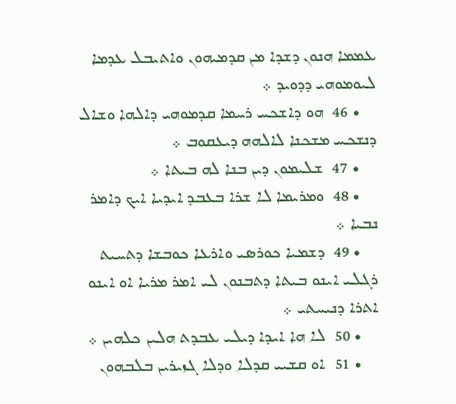ܥܡܡܐ ܗܢܘܢ ܕܫܕܐ ܡܢ ܩܕܡܝܗܘܢ ܘܐܬܝܒܠ ܥܕܡܐ ܠܝܘܡܘܗܝ ܕܕܘܝܕ ܀
    • 46  ܗܘ ܕܐܫܟܚ ܪܚܡܐ ܩܕܡܘܗܝ ܕܐܠܗܐ ܘܫܐܠ ܕܢܫܟܚ ܡܫܟܢܐ ܠܐܠܗܗ ܕܝܥܩܘܒ ܀
    • 47  ܫܠܝܡܘܢ ܕܝܢ ܒܢܐ ܠܗ ܒܝܬܐ ܀
    • 48  ܘܡܪܝܡܐ ܠܐ ܫܪܐ ܒܥܒܕ ܐܝܕܝܐ ܐܝܟ ܕܐܡܪ ܢܒܝܐ ܀
    • 49  ܕܫܡܝܐ ܟܘܪܤܝ ܘܐܪܥܐ ܟܘܒܫܐ ܕܬܚܝܬ ܪܓܠܝ ܐܝܢܘ ܒܝܬܐ ܕܬܒܢܘܢ ܠܝ ܐܡܪ ܡܪܝܐ ܐܘ ܐܝܢܘ ܐܬܪܐ ܕܢܝܚܬܝ ܀
    • 50  ܠܐ ܗܐ ܐܝܕܐ ܕܝܠܝ ܥܒܕܬ ܗܠܝܢ ܟܠܗܝܢ ܀
    • 51  ܐܘ ܩܫܝܝ ܩܕܠܐ ܘܕܠܐ ܓܙܝܪܝܢ ܒܠܒܗܘܢ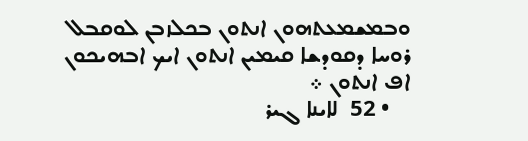ܘܒܡܫܡܥܬܗܘܢ ܐܢܬܘܢ ܒܟܠܙܒܢ ܠܘܩܒܠ ܪܘܚܐ ܕܩܘܕܫܐ ܩܝܡܝܢ ܐܢܬܘܢ ܐܝܟ ܐܒܗܝܟܘܢ ܐܦ ܐܢܬܘܢ ܀
    • 52  ܠܐܝܢܐ ܓܝܪ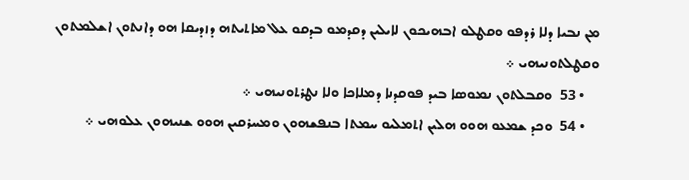ܡܢ ܢܒܝܐ ܕܠܐ ܪܕܦܘ ܘܩܛܠܘ ܐܒܗܝܟܘܢ ܠܐܝܠܝܢ ܕܩܕܡܘ ܒܕܩܘ ܥܠ ܡܐܬܝܬܗ ܕܙܕܝܩܐ ܗܘ ܕܐܢܬܘܢ ܐܫܠܡܬܘܢ ܘܩܛܠܬܘܢܝܗܝ ܀
    • 53  ܘܩܒܠܬܘܢ ܢܡܘܤܐ ܒܝܕ ܦܘܩܕܢܐ ܕܡܠܐܟܐ ܘܠܐ ܢܛܪܬܘܢܝܗܝ ܀
    • 54  ܘܟܕ ܫܡܥܘ ܗܘܘ ܗܠܝܢ ܐܬܡܠܝܘ ܚܡܬܐ ܒܢܦܫܗܘܢ ܘܡܚܪܩܝܢ ܗܘܘ ܫܢܝܗܘܢ ܥܠܘܗܝ ܀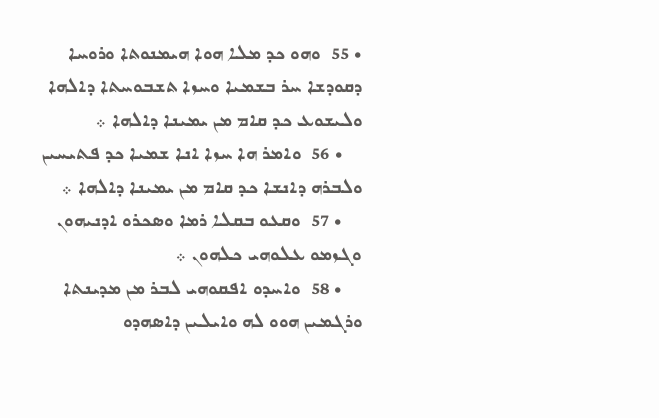• 55  ܘܗܘ ܟܕ ܡܠܐ ܗܘܐ ܗܝܡܢܘܬܐ ܘܪܘܚܐ ܕܩܘܕܫܐ ܚܪ ܒܫܡܝܐ ܘܚܙܐ ܬܫܒܘܚܬܐ ܕܐܠܗܐ ܘܠܝܫܘܥ ܟܕ ܩܐܡ ܡܢ ܝܡܝܢܐ ܕܐܠܗܐ ܀
    • 56  ܘܐܡܪ ܗܐ ܚܙܐ ܐܢܐ ܫܡܝܐ ܟܕ ܦܬܝܚܝܢ ܘܠܒܪܗ ܕܐܢܫܐ ܟܕ ܩܐܡ ܡܢ ܝܡܝܢܐ ܕܐܠܗܐ ܀
    • 57  ܘܩܥܘ ܒܩܠܐ ܪܡܐ ܘܤܟܪܘ ܐܕܢܝܗܘܢ ܘܓܙܡܘ ܥܠܘܗܝ ܟܠܗܘܢ ܀
    • 58  ܘܐܚܕܘ ܐܦܩܘܗܝ ܠܒܪ ܡܢ ܡܕܝܢܬܐ ܘܪܓܡܝܢ ܗܘܘ ܠܗ ܘܐܝܠܝܢ ܕܐܤܗܕܘ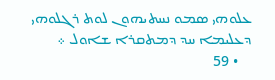ܥܠܘܗܝ ܤܡܘ ܢܚܬܝܗܘܢ ܠܘܬ ܪܓܠܘܗܝ ܕܥܠܝܡܐ ܚܕ ܕܡܬܩܪܐ ܫܐܘܠ ܀
    • 59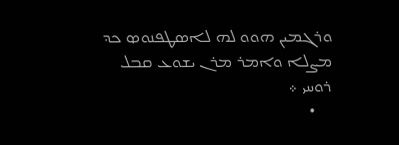ܘܪܓܡܝܢ ܗܘܘ ܠܗ ܠܐܤܛܦܢܘܤ ܟܕ ܡܨܠܐ ܘܐܡܪ ܡܪܢ ܝܫܘܥ ܩܒܠ ܪܘܚܝ ܀
    •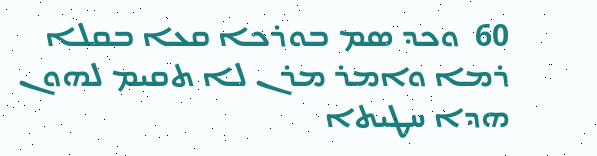60  ܘܟܕ ܤܡ ܒܘܪܟܐ ܩܥܐ ܒܩܠܐ ܪܡܐ ܘܐܡܪ ܡܪܢ ܠܐ ܬܩܝܡ ܠܗܘܢ ܗܕܐ ܚܛܝܬܐ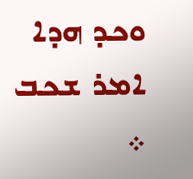ܘܟܕ ܗܕܐ ܐܡܪ ܫܟܒ ܀